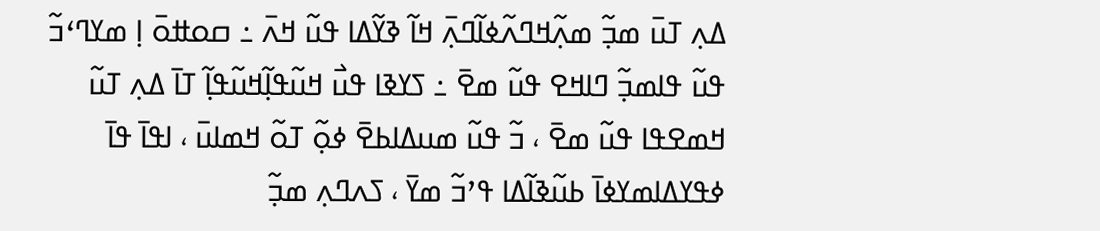ߡߍ߲ ߠߎ߫ ߘߏ߲߬ ߘߍ߲߬ߞߣߍ߬ߦߊ߬ߣߍ߲߫ ߞߊ߬ ߢߌ߬ߡߊ ߟߎ߬ ߞߍ߫ ߸ ߛߋߚߋ߫ ߊ߲ ߘߌߣߵߏ߬ ߟߎ߬ ߟߊߘߏ߲߬ ߣߊߞߐ ߟߎ߬ ߘߐ߫ ߸ ߖߌߢߊ ߟߎ߯ ߞߎ߬ߟߊ߲߬ߞߎ߬ߟߊ߲߬ ߠߊ߫ ߡߍ߲ ߠߎ߬ ߞߘߐߟߊ ߟߎ߬ ߘߐ߫ ، ߏ߬ ߟߎ߬ ߘߎߡߊߕߐ߫ ߦߋ߲߬ ߠߋ߬ ߞߘߊߎ߫ ، ߊߟߊ߫ ߟߊ߫ ߦߟߌߡߊߘߌߦߊ߫ ߕߎ߬ߢߊ߬ߡߊ ߟߴߏ߬ ߘߌ߫ ، ߖߍߣߍ߲ ߘߏ߲߬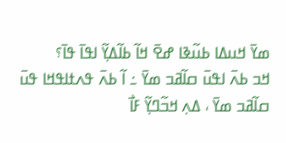ߘߌ߫ ߞߎߡߊ ߕߎ߬ߢߊ ߝߐ߫ ߞߊ߬ ߕߊ߬ߡߌ߲߬ ߊߟߊ߫ ߟߊ߫؟
ߞߏ ߕߍ߫ ߊߟߎ߫ ߛߊ߬ߥߏ ߘߌ߫ ߸ ߊ߬ ߕߍ߫ ߟߍߙߊߟߞߊ ߟߎ߫ ߛߊ߬ߥߏ ߘߌ߫ ، ߡߍ߲ ߞߏ߬ߣߌ߲߬ ߓߊ߯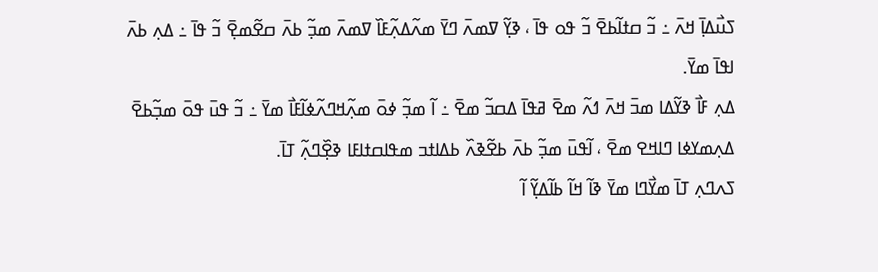ߖߎ߯ߡߊ߲߫ ߞߍ߫ ߸ ߏ߬ ߛߙߊ߬ߕߐ߫ ߏ߬ ߟߋ ߟߊ߫ ، ߢߌ߲߬ ߜߘߍ߫ ߣߌ߫ ߘߍ߬ߡߍ߲߬ߓߊ߰ ߜߘߍ߫ ߘߏ߲߬ ߕߍ߫ ߛߐ߬ߘߐ߲߫ ߏ߬ ߟߊ߫ ߸ ߡߍ߲ ߕߍ߫ ߊߟߊ߫ ߘߌ߫.
ߡߍ߲ ߓߊ߯ ߢߌ߬ߡߊ ߘߏ߫ ߞߍ߫ ߗߍ߬ ߘߐ߫ ߥߟߊ߫ ߡߛߏ߬ ߘߐ߫ ߸ ߊ߬ ߘߏ߲߬ ߦߋ߫ ߘߍ߲߬ߞߣߍ߬ߦߊ߬ߓߊ߯ ߘߌ߫ ߸ ߏ߬ ߟߎ߫ ߟߋ߫ ߘߏ߲߬ߕߐ߫ ߡߍ߲ߘߌߦߊ ߣߊߞߐ ߘߐ߫ ، ߊ߬ߟߎ߫ ߘߏ߲߬ ߕߍ߫ ߕߐ߬ߢߍ߰ ߕߡߊߙߏ ߘߟߊߛߙߊߓߊ ߢߐ߲߰ߣߍ߲߬ ߠߊ߫.
ߖߍߣߍ߲ ߠߊ߫ ߘߌ߯ߣߊ ߘߌ߫ ߢߊ߬ ߞߊ߬ ߕߊ߬ߡߌ߲߬ ߊ߬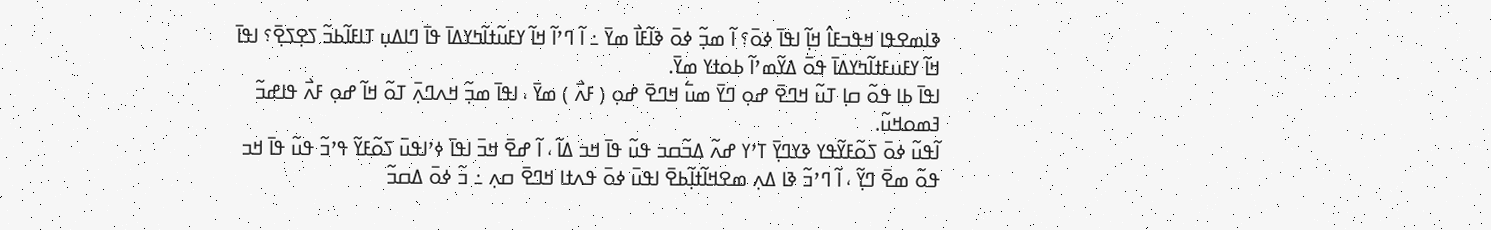ߢߊߘߐߟߊ ߞߟߏߓߊ߮ ߞߊ߲߬ ߊߟߊ߫ ߦߋ߫؟ ߊ߬ ߘߏ߲߬ ߦߋ߫ ߢߊ߬ߓߊ߯ ߘߌ߫ ߸ ߊ߬ ߣߴߊ߬ ߞߊ߬ ߌߓߎ߬ߙߊ߬ߤߌߡߊ߫ ߟߊ߫ ߣߊߡߎ߲ ߠߊߓߊ߬ߕߏ߬ ߖߐ߲ߖߐ߲߫؟ ߊߟߊ߫ ߞߊ߬ ߌߓߎߓߙߊ߬ߤߌߡߊ߫ ߟߋ߫ ߡߌ߬ߘߴߊ߬ ߕߋߙߌ ߘߌ߫.
ߊߟߊ߫ ߕߊ ߟߋ߬ ߛߊ߲ ߠߎ߬ ߞߣߐ߫ ߝߋ߲ ߣߌ߫ ߘߎ߱ ߞߣߐ߫ ߝߋ߲ ( ߓߍ߯ ) ߘߌ߫ ، ߊߟߊ߫ ߘߏ߲߬ ߞߍߣߍ߲߫ ߠߋ߬ ߞߊ߬ ߝߋ߲ ߓߍ߯ ߟߊߝߏ߬ ߔߘߋߞߎ߬.
ߊ߬ߟߎ߬ ߦߋ߫ ߖߋ߬ߓߌ߬ߟߌ ߢߌߣߌ߲߫ ߠߴߌ ߝߍ߬ ߡߏ߬ߛߏ ߟߎ߬ ߟߊ߫ ߞߏ ߡߊ߬ ، ߊ߬ ߝߐ߫ ߞߏ߫ ߊߟߊ߫ ߦߴߊߟߎ߫ ߖߋ߬ߓߌ߬ ߟߴߏ߬ ߟߎ߬ ߟߊ߫ ߞߏ ߟߋ߬ ߘߐ߫ ߣߌ߲߬ ، ߊ߬ ߣߴߏ߬ ߢߊ ߡߍ߲ ߘߐߞߊ߬ߙߊ߲߬ߕߐ߫ ߊߟߎ߫ ߦߋ߫ ߟߍߙߊ ߞߣߐ߫ ߛߍ߲ ߸ ߏ߬ ߦߋ߫ ߡߛߏ߬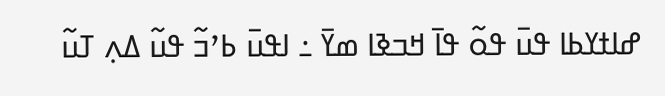ߝߊߙߌߕߊ ߟߎ߫ ߟߋ߬ ߟߊ߫ ߞߏߢߊ ߘߌ߫ ߸ ߊߟߎ߫ ߕߴߏ߬ ߟߎ߬ ߡߍ߲ ߠߎ߬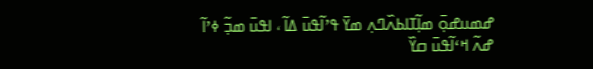ߝߘߎߝߋ߲߫ ߘߊ߲߬ߠߊߕߍ߰ߣߍ߲ ߘߌ߫ ߟߴߊ߬ߟߎ߫ ߡߊ߬ ، ߊߟߎ߫ ߘߏ߲߬ ߦߴߊ߬ ߝߍ߬ ߞߵߊ߬ߟߎ߫ ߛߌ߰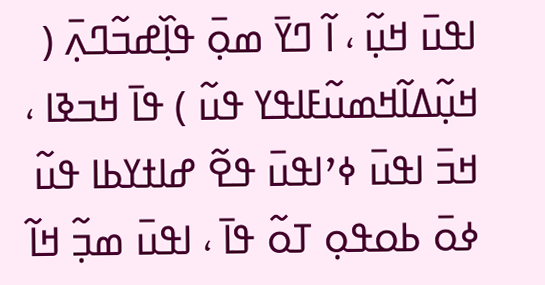ߊߟߎ߫ ߞߎ߲߬ ، ߊ߬ ߣߌ߫ ߘߋ߲߫ ߟߊ߲߰ߝߏ߬ߣߍ߲߫ ( ߞߎ߲߬ߡߊ߬ߞߘߎ߬ߓߊߟߌ ߟߎ߬ ) ߟߊ߫ ߞߏߢߊ ، ߞߏ߫ ߊߟߎ߫ ߦߴߊߟߎ߫ ߟߐ߬ ߝߊߙߌߕߊ ߟߎ߬ ߦߋ߫ ߕߋߟߋ߲ ߠߋ߬ ߟߊ߫ ، ߊߟߎ߫ ߘߏ߲߬ ߞߊ߬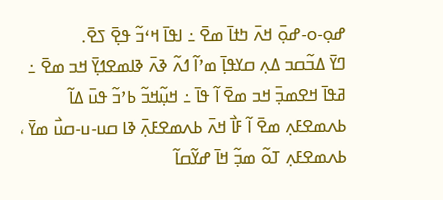ߝߋ߲-ߋ-ߝߋ߲߫ ߞߍ߫ ߤߙߊ߫ ߘߐ߫ ߸ ߊߟߊ߫ ߞߵߏ߬ ߟߐ߲߫ ߖߐ߫.
ߣߌ߫ ߡߏ߬ߛߏ ߡߍ߲ ߛߌߟߊ߲߫ ߘߴߊ߬ ߗߍ߬ ߢߍ߫ ߢߊߘߐߗߌ߲߫ ߞߏ ߘߐ߫ ߸ ߥߟߊ߫ ߞߐߘߏ߲߫ ߞߏ ߘߐ߫ ߊ߬ ߟߊ߫ ߸ ߞߎ߲߬ߞߏ߬ ߕߴߏ߬ ߟߎ߫ ߡߊ߬ ߕߍߘߐߓߍ߲ ߘߐ߫ ߊ߬ ߓߊ߯ ߞߍ߫ ߕߍߘߐߓߍ߲߫ ߢߊ ߛߎ-ߎ-ߛߎ߯ ߘߌ߫ ، ߕߍߘߐߓߍ߲ ߠߋ߬ ߘߏ߲߬ ߞߊ߫ ߝߌ߬ߛߊ߬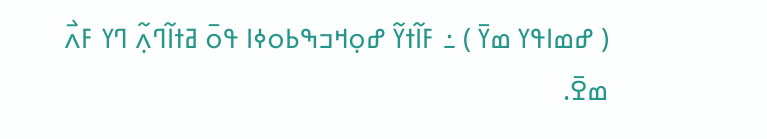( ߝߘߊߟߌ ߘߌ߫ ) ߸ ߓߊ߬ߙߌ߬ ߝߋ߲ߞߏߒߕߋߦߊ ߟߋ߫ ߥߙߊ߬ߣߍ߲߬ ߣߌ ߓߍ߯ ߘߐ߫.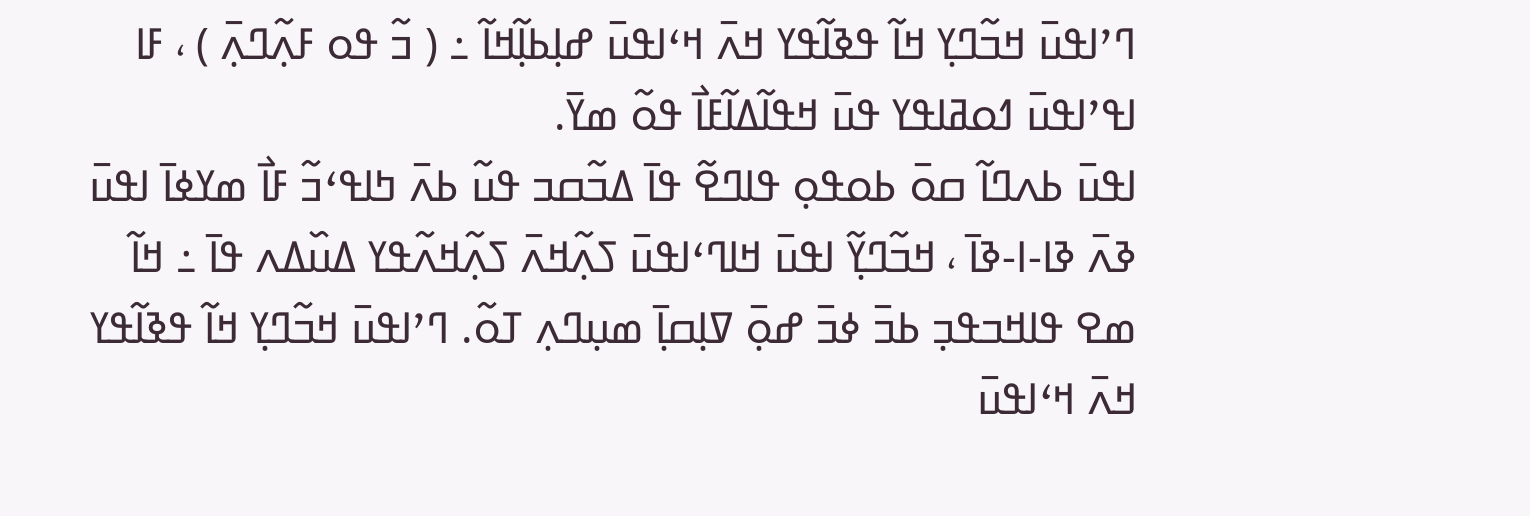ߣߴߊߟߎ߫ ߞߏ߬ߣߌ߲ ߞߊ߬ ߟߢߊ߬ߟߌ ߞߍ߫ ߞߵߊߟߎ߫ ߝߊ߲ߕߊ߲߬ߞߊ߬ ߸ ( ߏ߬ ߟߋ ߓߍ߲߬ߣߍ߲߫ ) ، ߓߊ ߊߟߴߊߟߎ߫ ߗߋߥߊߟߌ ߟߎ߫ ߞߟߊ߬ߡߊ߬ߓߊ߯ ߟߋ߬ ߘߌ߫.
ߊߟߎ߫ ߕߍߣߊ߬ ߛߋ߫ ߕߋߟߋ߲ ߟߊߣߐ߬ ߟߊ߫ ߡߏ߬ߛߏ ߟߎ߬ ߕߍ߫ ߤߊߟߵߏ߬ ߓߊ߯ ߘߌߦߊ߫ ߊߟߎ߫ ߢߍ߫ ߢߊ-ߊ-ߢߊ߫ ، ߞߏ߬ߣߌ߲߬ ߊߟߎ߫ ߞߊߣߵߊߟߎ߫ ߖߍ߲߬ߞߍ߫ ߖߍ߲߬ߞߍ߬ߟߌ ߡߎ߰ߡߍ ߟߊ߫ ߸ ߞߊ߬ ߘߐ ߟߊߞߏߟߏ߲ ߕߏ߫ ߦߏ߫ ߝߋ߲߫ ߜߊ߲ߛߊ߲߫ ߘߎ߲ߣߍ߲ ߠߋ߬. ߣߴߊߟߎ߫ ߞߏ߬ߣߌ߲ ߞߊ߬ ߟߢߊ߬ߟߌ ߞߍ߫ ߞߵߊߟߎ߫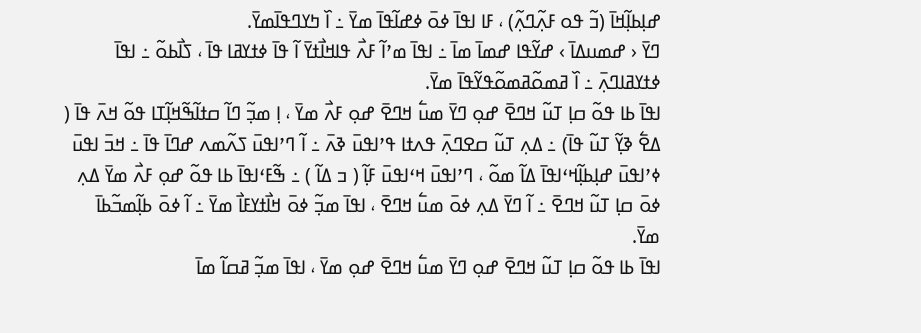ߝߊ߲ߕߊ߲߬ߞߊ߫ (ߏ߬ ߟߋ ߓߍ߲߬ߣߍ߲߬) ، ߓߊ ߊߟߊ߫ ߦߋ߫ ߦߝߊ߬ߟߊ߫ ߘߌ߫ ߸ ߊ߰ ߤߌߣߟߊ߫ߘߌ߫.
ߣߌ߫ ‹ ߝߘߎߡߊ߫ › ߝߌ߬ߟߊ ߝߘߊ߫ ߘߊ߫ ߸ ߊߟߊ߫ ߘߴߊ߬ ߓߍ߯ ߟߊߞߊ߯ߙߌ߫ ߊ߬ ߟߊ߫ ߦߙߌߥߊ ߟߊ߫ ، ߖߊ߯ߕߋ߬ ߸ ߊߟߊ߫ ߦߙߌߥߊߣߍ߲߫ ߸ ߊ߰ ߥߘߋ߬ߥߘߋ߬ߟߌ߬ߟߊ߫ ߘߌ߫.
ߊߟߊ߫ ߕߊ ߟߋ߬ ߛߊ߲ ߠߎ߬ ߞߣߐ߫ ߝߋ߲ ߣߌ߫ ߘߎ߱ ߞߣߐ߫ ߝߋ߲ ߓߍ߯ ߘߌ߫ ، ߊ߲ ߘߏ߲߬ ߣߊ߬ ߛߙߊ߬ߒ߬ߞߊ߲߬ߠߊ ߟߋ߬ ߞߍ߫ ߟߊ߫ ( ߡߐ߱ ߢߌ߲߬ ߠߎ߬ ߟߊ߫) ߸ ߡߍ߲ ߠߎ߬ ߛߐߣߍ߲߫ ߟߍߙߊ ߟߴߊߟߎ߫ ߢߍ߫ ߸ ߊ߬ ߣߴߊߟߎ߫ ߖߍ߬ߘߍ ߝߣߊ߫ ߟߊ߫ ߸ ߞߏ߫ ߊߟߎ߫ ߦߴߊߟߎ߫ ߝߊ߲ߕߊ߲߬ߞߵߊߟߊ߫ ߡߊ߬ ߘߋ߬ ، ߣߴߊߟߎ߫ ߞߵߊߟߎ߫ ߓߊ߲߬ ( ߏ ߡߊ߬ ) ߸ ߒ߬ߓߵߊߟߊ߫ ߕߊ ߟߋ߬ ߝߋ߲ ߓߍ߯ ߘߌ߫ ߡߍ߲ ߦߋ߫ ߛߊ߲ ߠߎ߬ ߞߣߐ߫ ߸ ߊ߬ ߣߌ߫ ߡߍ߲ ߦߋ߫ ߘߎ߱ ߞߣߐ߫ ، ߊߟߊ߫ ߘߏ߲߬ ߦߋ߫ ߞߊ߯ߙߌߓߊ߯ ߘߌ߫ ߸ ߊ߬ ߦߋ߫ ߕߊ߲߬ߘߏ߬ߕߊ߫ ߘߌ߫.
ߊߟߊ߫ ߕߊ ߟߋ߬ ߛߊ߲ ߠߎ߬ ߞߣߐ߫ ߝߋ߲ ߣߌ߫ ߘߎ߱ ߞߣߐ߫ ߝߋ߲ ߘߌ߫ ، ߊߟߊ߫ ߘߏ߲߬ ߥߛߊ߬ ߘߊ߫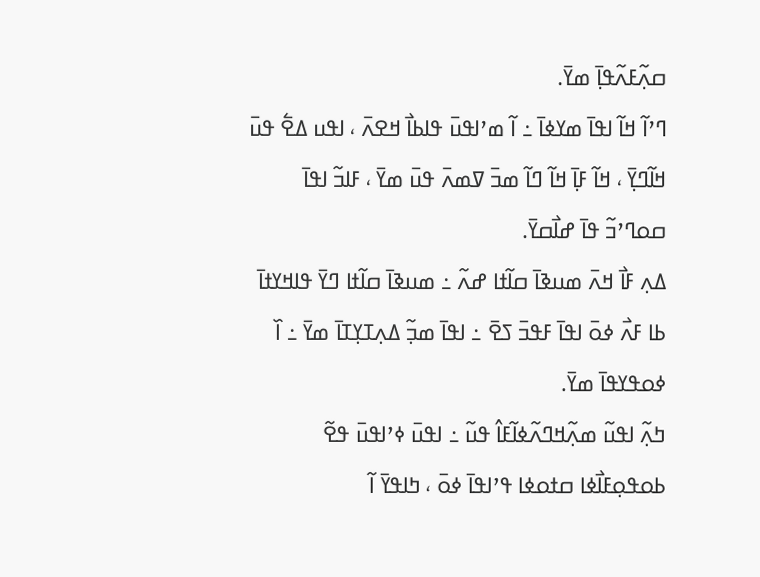ߛߍ߲߬ߓߍ߬ߟߊ߲߫ ߘߌ߫.
ߣߴߊ߬ ߞߊ߬ ߊߟߊ߫ ߘߌߦߊ߫ ߸ ߊ߬ ߘߴߊߟߎ߫ ߟߊߕߊ߯ ߞߐߍ߫ ، ߊߟߎ ߡߐ߱ ߟߎ߫ ߞߊ߬ߣߌ߲߫ ، ߞߊ߬ ߓߊ߲߫ ߞߊ߬ ߣߊ߬ ߘߏ߫ ߜߘߍ߫ ߟߎ߫ ߘߌ߫ ، ߓߊߏ߬ ߊߟߊ߫ ߛߋߣߴߏ߬ ߟߊ߫ ߝߊ߯ߛߌ߫.
ߡߍ߲ ߓߊ߯ ߞߍ߫ ߘߎߢߊ߫ ߛߊ߬ߙߊ ߝߍ߬ ߸ ߘߎߢߊ߫ ߛߊ߬ߙߊ ߣߌ߫ ߟߊߞߌߙߊ߫ ߕߊ ߓߍ߯ ߦߋ߫ ߊߟߊ߫ ߓߟߏ߫ ߖߐ߫ ߸ ߊߟߊ߫ ߘߏ߲߬ ߡߍ߲ߠߌ߲ߠߊ߫ ߘߌ߫ ߸ ߊ߰ ߦߋߟߌߟߊ߫ ߘߌ߫.
ߤߍ߲߬ ߊߟߎ߬ ߘߍ߲߬ߞߣߍ߬ߦߊ߬ߓߊ߮ ߟߎ߬ ߸ ߊߟߎ߫ ߦߴߊߟߎ߫ ߟߐ߬ ߕߋߟߋ߲ߓߊ߯ߦߊ ߛߙߋߦߊ ߟߴߊߟߊ߫ ߦߋ߫ ، ߤߊߟߌ߫ ߊ߬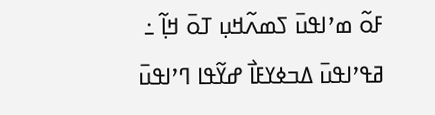ߓߋ߬ ߘߴߊߟߎ߫ ߖߘߍ߬ߞߎ߲ ߠߋ߫ ߞߊ߲߬ ߸ ߥߟߴߊߟߎ߫ ߡߏߦߌߓߊ߯ ߝߌ߬ߟߊ ߣߴߊߟߎ߫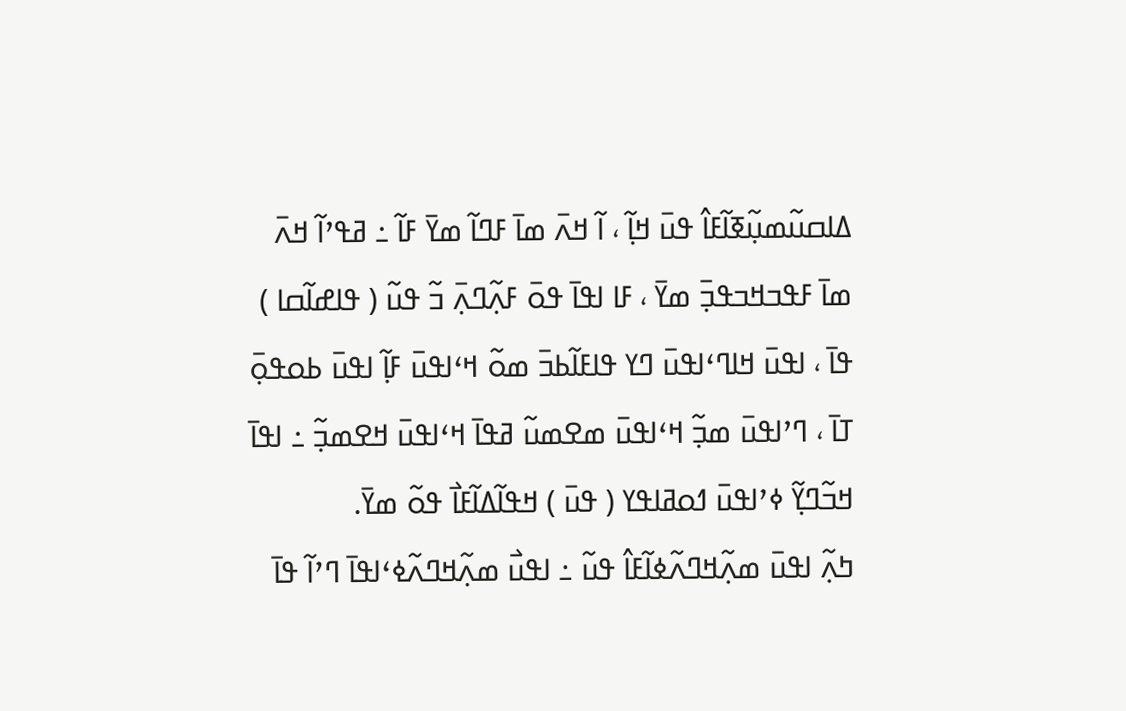ߡߊߛߎ߬ߘߎ߲߬ߧߊ߬ߓߊ߮ ߟߎ߫ ߞߊ߲߬ ، ߊ߬ ߞߍ߫ ߘߊ߫ ߓߣߊ߬ ߘߌ߫ ߓߊ߬ ߸ ߥߟߴߊ߬ ߞߍ߫ ߘߊ߫ ߓߟߏߞߏߟߏ߲߫ ߘߌ߫ ، ߓߊ ߊߟߊ߫ ߟߋ߫ ߓߍ߲߬ߣߍ߲߫ ߏ߬ ߟߎ߬ ( ߟߊߝߊ߬ߛߊ ) ߟߊ߫ ، ߊߟߎ߫ ߞߊߣߵߊߟߎ߫ ߣߌ ߟߊߓߊ߬ߕߏ߫ ߘߋ߬ ߞߵߊߟߎ߫ ߓߊ߲߬ ߊߟߎ߫ ߕߋߟߋ߲߫ ߠߊ߫ ، ߣߴߊߟߎ߫ ߘߏ߲߬ ߞߵߊߟߎ߫ ߘߐߘߎ߬ ߥߟߊ߫ ߞߵߊߟߎ߫ ߞߐߘߏ߲߬ ߸ ߊߟߊ߫ ߞߏ߬ߣߌ߲߬ ߦߴߊߟߎ߫ ߗߋߥߊߟߌ ( ߟߎ߫ ) ߞߟߊ߬ߡߊ߬ߓߊ߯ ߟߋ߬ ߘߌ߫.
ߤߍ߲߬ ߊߟߎ߫ ߘߍ߲߬ߞߣߍ߬ߦߊ߬ߓߊ߮ ߟߎ߬ ߸ ߊߟߎ߯ ߘߍ߲߬ߞߣߍ߬ߦߵߊߟߊ߫ ߣߴߊ߬ ߟߊ߫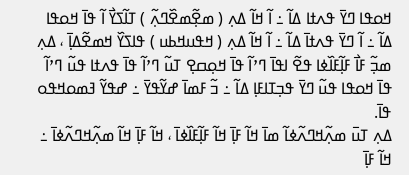ߞߋߟߊ ߣߌ߫ ߟߍߙߊ ߡߊ߬ ߸ ߊ߬ ߞߊ߬ ߡߍ߲ ( ߘߐ߲߬ߘߐ߰ߣߍ߲߬ ) ߠߊ߬ߖߌ߯ ߊ߬ ߟߊ߫ ߞߋߟߊ ߡߊ߬ ߸ ߊ߬ ߣߌ߫ ߟߍߙߊ߫ ߡߊ߬ ߸ ߊ߬ ߞߊ߬ ߡߍ߲ ( ߞߟߎߞߕߎ ) ߟߊߖߌ߰ ߞߘߐ߬ߡߊ߲߫ ، ߡߍ߲ ߘߏ߲߬ ߓߊ߯ ߓߊ߲߬ߓߊ߰ߦߊ ߟߐ߬ ߊߟߊ߫ ߣߴߊ߬ ߟߊ߫ ߞߋ߲ߛߐ߲ ߠߎ߬ ߣߴߊ߬ ߟߊ߫ ߟߍߙߊ ߟߎ߬ ߣߴߊ߬ ߟߊ߫ ߞߋߟߊ ߟߎ߬ ߣߌ߫ ߟߏ߲ߠߊߓߊ߲ ߡߊ߬ ߸ ߏ߬ ߓߘߊ߫ ߝߌ߬ߟߌ߫ ߸ ߝߟߌ߬ ߔߘߋߞߟߋ ߟߊ߫.
ߡߍ߲ ߠߎ߫ ߘߍ߲߬ߞߣߍ߬ߦߊ߬ ߘߊ߫ ߞߊ߬ ߓߊ߲߫ ߞߊ߬ ߓߊ߲߬ߓߊ߰ߦߊ߫ ، ߞߊ߬ ߓߊ߲߫ ߞߊ߬ ߘߍ߲߬ߞߣߍ߬ߦߊ߫ ߸ ߞߊ߬ ߓߊ߲߫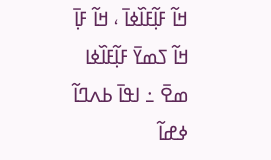ߞߊ߬ ߓߊ߲߬ߓߊ߰ߦߊ߫ ، ߞߊ߬ ߓߊ߲߫ ߞߊ߬ ߖߘߌ߫ ߓߊ߲߬ߓߊ߰ߦߊ ߘߐ߫ ߸ ߊߟߊ߫ ߕߍߣߊ߬ ߦߝߊ߬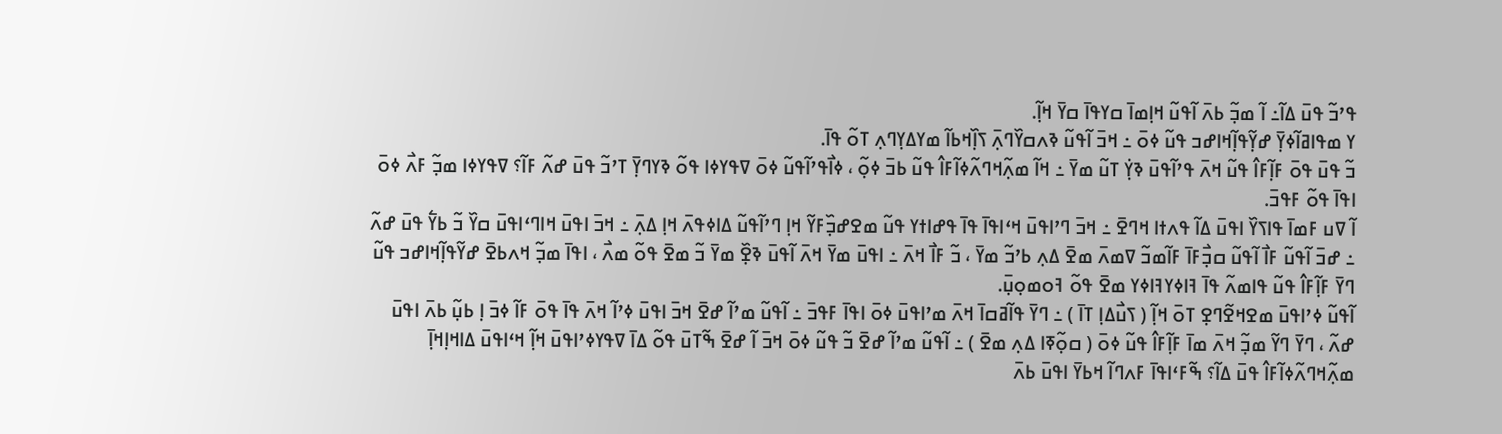ߟߴߏ߬ ߟߎ߫ ߡߊ߬߸ ߊ߬ ߘߏ߲߬ ߕߍ߫ ߊ߬ߟߎ߬ ߞߊ߲ߘߊ߫ ߛߌߟߊ߫ ߛߌ߫ ߞߊ߲߬.
ߌ ߘߟߊߥߊ߬ߦߌ߲߫ ߝߌ߲߬ߟߊ߲߬ߞߊߝߏ ߟߎ߬ ߦߋ߫ ߸ ߞߏ߫ ߊ߬ߟߎ߬ ߢߍߛߌ߰ߣߍ߲߫ ߖߊ߲߰ߞߕߊ߬ ߘߌߡߌ߲ߣߍ߲ ߠߋ߬ ߟߊ߫.
ߏ߬ ߟߎ߫ ߟߋ߫ ߓߊ߲߬ߓߊ߮ ߟߎ߬ ߞߍ߫ ߟߴߊ߬ߟߎ߫ ߢߌ߲߭ ߠߎ߬ ߘߌ߫ ߸ ߞߊ߬ ߘߍ߲߬ߞߣߍ߬ߦߊ߬ߓߊ߮ ߟߎ߬ ߕߏ߫ ߦߋ߲߬ ، ߦߊ߯ߟߴߊ߬ߟߎ߬ ߦߋ߫ ߜߟߌߦߊ ߟߋ߬ ߢߌߣߌ߲߫ ߠߴߏ߬ ߟߎ߫ ߝߍ߬ ߓߊ߬؟ ߜߟߌߦߊ ߘߏ߲߬ ߓߍ߯ ߦߋ߫ ߊߟߊ߫ ߟߋ߬ ߓߟߏ߫.
ߊ߬ ߜߎ ߓߘߊ߫ ߟߊߖߌ߰ ߊߟߎ߫ ߡߊ߬ ߟߍߙߊ ߞߣߐ߫ ߸ ߞߏ߫ ߣߴߊߟߎ߫ ߞߵߊߟߊ߫ ߟߊ߫ ߟߝߊߙߌ ߟߎ߬ ߘߐߝߏ߲߰ߓߌ߬ ߞߊ߲ ߣߴߊ߬ߟߎ߬ ߡߊߦߟߍ߫ ߞߊ߲ ߡߍ߲߫ ߸ ߞߏ߫ ߊߟߎ߫ ߞߊߣߵߊߟߎ߫ ߛߌ߰ ߏ߬ ߕߌ߱ ߟߎ߫ ߝߍ߬ ߸ ߝߏ߫ ߊ߬ߟߎ߬ ߓߊ߯ ߊ߬ߟߎ߬ ߛߏ߲߯ߓߊ߫ ߓߊ߬ߘߏ߬ ߜߘߍ߫ ߘߐ߫ ߡߍ߲ ߕߴߏ߬ ߘߌ߫ ، ߏ߬ ߓߊ߯ ߞߍ߫ ߸ ߊߟߎ߫ ߘߌ߫ ߞߍ߫ ߊ߬ߟߎ߫ ߢߐ߲߰ ߘߌ߫ ߏ߬ ߘߐ߫ ߟߋ߬ ߘߍ߯ ، ߊߟߊ߫ ߘߏ߲߬ ߞߍߕߐ߫ ߝߌ߬ߟߊ߲߬ߞߊߝߏ ߟߎ߬ ߣߌ߫ ߓߊ߲߬ߓߊ߮ ߟߎ߬ ߟߊߘߍ߬ ߟߊ߫ ߔߊߦߌߔߊߦߌ ߘߐ߫ ߟߋ߬ ߔߋߘߋ߲ߎ߲߫.
ߊ߬ߟߎ߬ ߦߴߊߟߎ߫ ߘߐߞߐ߬ߣߐ߲ ߠߋ߫ ߞߊ߲߬ ( ߖߎ߯ߡߊ߲ ߠߊ߫ ) ߸ ߣߌ߫ ߟߊ߬ߥߛߊ߫ ߞߍ߫ ߘߴߊߟߎ߫ ߦߋ߫ ߊߟߊ߫ ߓߟߏ߫ ߸ ߊ߬ߟߎ߬ ߘߴߊ߬ ߝߐ߫ ߞߏ߫ ߊߟߎ߫ ߦߴߊ߬ ߞߍ߫ ߟߊ߫ ߟߋ߫ ߓߊ߬ ߦߏ߫ ߊ߲ ߕߎ߲߬ ߕߍ߫ ߊߟߎ߫ ߝߍ߬ ، ߣߌ߫ ߣߌ߬ ߘߏ߲߬ ߞߍ߫ ߘߊ߫ ߓߊ߲߬ߓߊ߮ ߟߎ߬ ߦߋ߫ ( ߛߋ߲߬ߧߊ ߡߍ߲ ߘߐ߫ ) ߸ ߊ߬ߟߎ߬ ߘߴߊ߬ ߝߐ߫ ߏ߬ ߟߎ߬ ߦߋ߫ ߞߏ߫ ߊ߬ ߝߐ߫ ߒ߬ߠߎ߫ ߟߋ߬ ߡߊ߫ ߜߟߌߦߴߊߟߎ߫ ߞߊ߲߬ ߞߵߊߟߎ߫ ߡߊߞߊ߲ߞߊ߲߫ ߘߍ߲߬ߞߣߍ߬ߦߊ߬ߓߊ߮ ߟߎ߫ ߡߊ߬؟ ߒ߬ߓߵߊߟߊ߫ ߓߍߣߊ߬ ߞߕߌ߫ ߊߟߎ߫ ߕߍ߫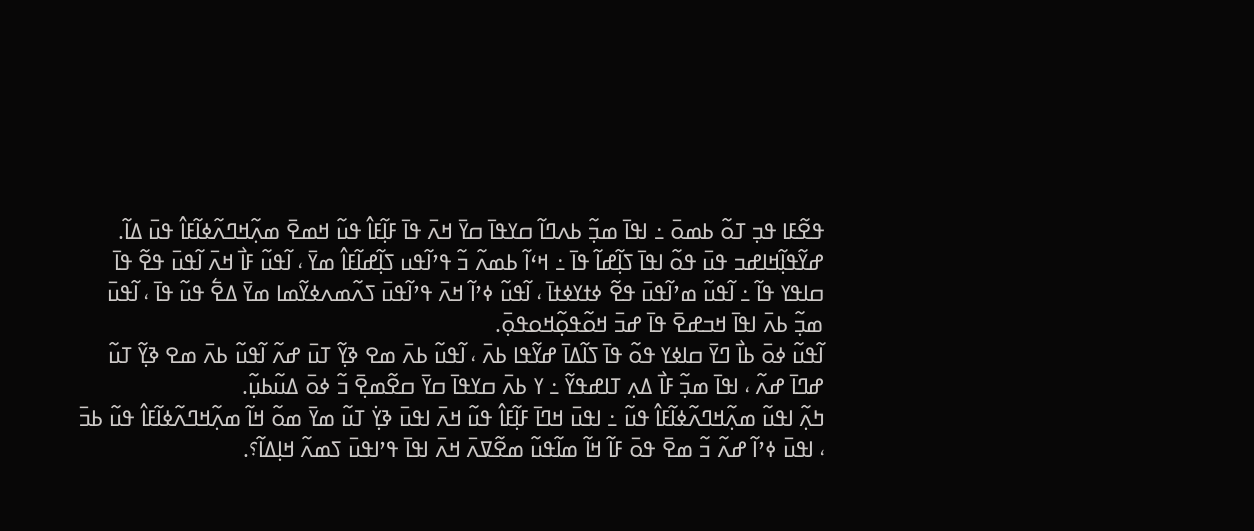ߟߐ߬ߓߊ ߟߏ߲ ߠߋ߬ ߕߘߋ߫ ߸ ߊߟߊ߫ ߘߏ߲߬ ߕߍߣߊ߬ ߛߌߟߊ߫ ߛߌ߫ ߞߍ߫ ߟߊ߫ ߓߊ߲߬ߓߊ߮ ߟߎ߬ ߞߘߐ߫ ߘߍ߲߬ߞߣߍ߬ߦߊ߬ߓߊ߮ ߟߎ߫ ߡߊ߬.
ߝߌ߬ߟߊ߲߬ߞߊߝߏ ߟߎ߫ ߟߋ߬ ߊߟߊ߫ ߖߊ߲߬ߝߊ߬ ߟߊ߫ ߸ ߞߵߊ߬ ߕߘߍ߬ ߏ߬ ߟߴߊ߬ߟߎ ߖߊ߲߬ߝߊ߬ߓߊ߮ ߘߌ߫ ، ߊ߬ߟߎ߬ ߓߊ߯ ߞߍ߫ ߊ߬ߟߎ߫ ߟߐ߬ ߟߊ߫ ߛߊߟߌ ߟߊ߬ ߸ ߊ߬ߟߎ߬ ߘߴߊ߬ߟߎ߫ ߟߐ߬ ߦߙߌߦߙߊ߫ ، ߊ߬ߟߎ߬ ߦߴߊ߬ ߞߍ߫ ߟߴߊ߬ߟߎ߫ ߖߍ߬ߘߍߦߌ߬ߘߊ ߘߌ߫ ߡߐ߱ ߟߎ߬ ߟߊ߫ ، ߊ߬ߟߎ߫ ߘߏ߲߬ ߕߍ߫ ߊߟߊ߫ ߞߏߝߐ߫ ߟߊ߫ ߝߏ߫ ߞߋ߬ߟߋ߲߬ߞߋߟߋ߲߫.
ߊ߬ߟߎ߬ ߦߋ߫ ߕߊ߯ ߣߌ߫ ߛߊߦߌ ߟߋ߬ ߟߊ߫ ߖߊ߬ߡߊ߫ ߝߌ߬ߟߊ ߕߍ߫ ، ߊ߬ߟߎ߬ ߕߍ߫ ߘߐ ߢߌ߲߬ ߠߎ߫ ߝߍ߬ ߊ߬ߟߎ߬ ߕߍ߫ ߘߐ ߢߌ߲߬ ߠߎ߬ ߝߣߊ߫ ߝߍ߬ ، ߊߟߊ߫ ߘߏ߲߬ ߓߊ߯ ߡߍ߲ ߠߊߝߟߌ߬ ߸ ߌ ߕߍ߫ ߛߌߟߊ߫ ߛߌ߫ ߛߐ߬ߘߐ߲߫ ߏ߬ ߦߋ߫ ߡߎ߬ߕߎ߲߬.
ߤߍ߲߬ ߊߟߎ߬ ߘߍ߲߬ߞߣߍ߬ߦߊ߬ߓߊ߮ ߟߎ߬ ߸ ߊߟߎ߫ ߞߣߊ߫ ߓߊ߲߬ߓߊ߮ ߟߎ߬ ߞߍ߫ ߊߟߎ߫ ߢߌ߲߭ ߠߎ߬ ߘߌ߫ ߘߋ߬ ߞߊ߬ ߘߍ߲߬ߞߣߍ߬ߦߊ߬ߓߊ߮ ߟߎ߬ ߕߏ߫ ، ߊߟߎ߫ ߦߴߊ߬ ߝߍ߬ ߏ߬ ߘߐ߫ ߟߋ߫ ߓߊ߬ ߞߊ߬ ߘߊ߬ߟߎ߬ ߘߐ߬ߜߍ߫ ߞߍ߫ ߊߟߊ߫ ߟߴߊߟߎ߫ ߖߘߍ߬ ߞߊ߲ߡߊ߬؟.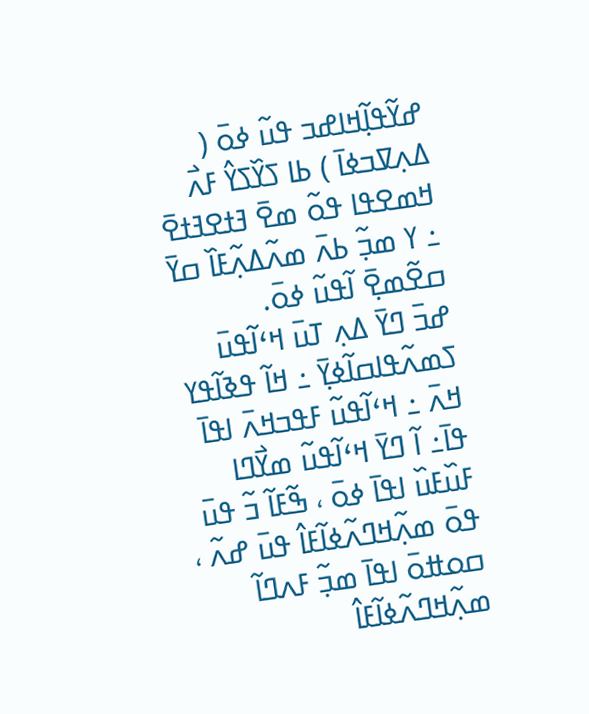ߝߌ߬ߟߊ߲߬ߞߊߝߏ ߟߎ߬ ߦߋ߫ ( ߡߍ߲ߜߏߦߊ߫ ) ߕߊ ߖߌ߰ߖߌ߮ ߓߍ߯ ߞߘߐߟߊ ߟߋ߬ ߘߐ߫ ߔߙߐߔߙߐ߫ ߸ ߌ ߘߏ߲߬ ߕߍ߫ ߘߍ߬ߡߍ߲߬ߓߊ߰ ߛߌ߫ ߛߐ߬ߘߐ߲߫ ߊ߬ߟߎ߬ ߦߋ߫.
ߝߏ߫ ߣߌ߫ ߡߍ߲ ߠߎ߫ ߞߵߊ߬ߟߎ߫ ߖߘߍ߬ߟߊߛߊ߬ߦߌ߲߫ ߸ ߞߊ߬ ߟߢߊ߬ߟߌ ߞߍ߫ ߸ ߞߵߊ߬ߟߎ߬ ߓߟߏߞߍ߫ ߊߟߊ߫ ߟߊ߫߸ ߊ߬ ߣߌ߫ ߞߵߊ߬ߟߎ߬ ߘߌ߯ߣߊ ߓߎ߰ߓߎ߰ ߊߟߊ߫ ߦߋ߫ ، ߒ߬ߓߊ߬ ߏ߬ ߟߎ߫ ߟߋ߫ ߘߍ߲߬ߞߣߍ߬ߦߊ߬ߓߊ߮ ߟߎ߫ ߝߍ߬ ، ߛߋߚߋ߫ ߊߟߊ߫ ߘߏ߲߬ ߓߍߣߊ߬ ߘߍ߲߬ߞߣߍ߬ߦߊ߬ߓߊ߮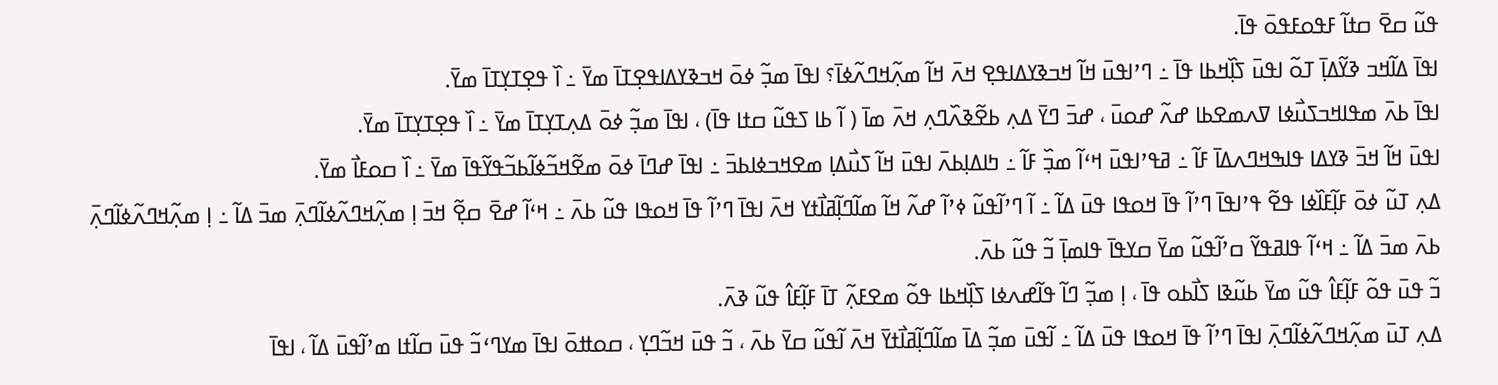ߟߎ߬ ߛߐ߫ ߛߙߊ߬ ߓߟߋߓߟߋ߫ ߟߊ߫.
ߊߟߊ߫ ߡߊ߬ߞߏ ߢߌ߬ߡߊ߲߫ ߠߋ߬ ߊߟߎ߫ ߖߊ߲߰ߞߕߊ ߟߊ߫ ߸ ߣߴߊߟߎ߫ ߞߊ߬ ߞߏߢߌߡߊߟߐ߲ ߞߍ߫ ߞߊ߬ ߘߍ߲߬ߞߣߍ߬ߦߊ߫؟ ߊߟߊ߫ ߘߏ߲߬ ߦߋ߫ ߞߏߢߌߡߊߟߐ߲ߠߊ߫ ߘߌ߫ ߸ ߊ߰ ߟߐ߲ߠߌ߲ߠߊ߫ ߘߌ߫.
ߊߟߊ߫ ߕߍ߫ ߘߟߊߞߏߖߎ߯ߦߊ ߜߍߘߐߕߊ ߝߍ߬ ߝߋߎ߫ ، ߝߏ߫ ߣߌ߫ ߡߍ߲ ߕߐ߬ߢߍ߰ߣߍ߲ ߞߍ߫ ߘߊ߫ ( ߊ߬ ߕߊ ߖߟߎ߬ ߛߙߊ ߟߊ߫) ، ߊߟߊ߫ ߘߏ߲߬ ߦߋ߫ ߡߍ߲ߠߌ߲ߠߊ߫ ߘߌ߫ ߸ ߊ߰ ߟߐ߲ߠߌ߲ߠߊ߫ ߘߌ߫.
ߊߟߎ߫ ߞߊ߬ ߞߏ߫ ߢߌߡߊ ߟߊߒߞߣߍߡߊ߫ ߓߊ߬ ߸ ߥߟߴߊߟߎ߫ ߞߵߊ߬ ߘߏ߲߰ ߓߊ߬ ߸ ߤߊߡߊ߲ߕߍ߫ ߊߟߎ߫ ߞߊ߬ ߖߎ߯ߡߊ߲ ߘߐߞߏߦߊߕߏ߫ ߸ ߊߟߊ߫ ߝߣߊ߫ ߦߋ߫ ߘߐ߬ߞߏ߬ߦߊ߬ߕߏ߬ߟߌ߬ߟߊ߫ ߘߌ߫ ߸ ߊ߰ ߛߋߓߊ߯ ߘߌ߫.
ߡߍ߲ ߠߎ߬ ߦߋ߫ ߓߊ߲߬ߓߊ߰ߦߊ ߟߐ߬ ߟߴߊߟߊ߫ ߣߴߊ߬ ߟߊ߫ ߞߋߟߊ ߟߎ߫ ߡߊ߬ ߸ ߊ߬ ߣߴߊ߬ߟߎ߬ ߦߴߊ߬ ߝߍ߬ ߞߊ߬ ߘߊ߬ߣߊ߲߬ߥߊ߯ߙߌ ߞߍ߫ ߊߟߊ߫ ߣߴߊ߬ ߟߊ߫ ߞߋߟߊ ߟߎ߬ ߕߍ߫ ߸ ߞߵߊ߬ ߝߐ߫ ߛߐ߲߬ ߞߏ߫ ߊ߲ ߘߍ߲߬ߞߣߍ߬ߦߊ߬ߣߍ߲߫ ߘߏ߫ ߡߊ߬ ߸ ߊ߲ ߘߍ߲߬ߞߣߍ߬ߦߊ߬ߣߍ߲߫ ߕߍ߫ ߘߏ߫ ߡߊ߬ ߸ ߞߵߊ߬ ߟߊߥߟߌ߬ ߛߴߊ߬ߟߎ߬ ߘߌ߫ ߛߌߟߊ߫ ߟߊߘߊ߲߫ ߏ߬ ߟߎ߬ ߕߍ߫.
ߏ߬ ߟߎ߫ ߟߋ߬ ߓߊ߲߬ߓߊ߮ ߟߎ߬ ߘߌ߫ ߕߎ߬ߢߊ ߖߊ߯ߕߋ ߟߊ߫ ، ߊ߲ ߘߏ߲߬ ߣߊ߬ ߟߊ߬ߝߍߦߊ ߖߊ߲߰ߞߕߊ ߟߋ߬ ߘߐߓߍ߲߬ ߠߊ߫ ߓߊ߲߬ߓߊ߮ ߟߎ߬ ߢߍ߫.
ߡߍ߲ ߠߎ߫ ߘߍ߲߬ߞߣߍ߬ߦߊ߬ߣߍ߲߫ ߊߟߊ߫ ߣߴߊ߬ ߟߊ߫ ߞߋߟߊ ߟߎ߫ ߡߊ߬ ߸ ߊ߬ߟߎ߫ ߘߏ߲߬ ߡߊ߫ ߘߊ߬ߣߊ߲߬ߥߊ߯ߙߌ߫ ߞߍ߫ ߊ߬ߟߎ߬ ߛߌ߫ ߕߍ߫ ، ߏ߬ ߟߎ߫ ߞߏ߬ߣߌ߲ ، ߛߋߚߋ߫ ߊߟߊ߫ ߘߌߣߵߏ߬ ߟߎ߫ ߛߊ߬ߙߊ ߘߴߊ߬ߟߎ߫ ߡߊ߬ ، ߊߟߊ߫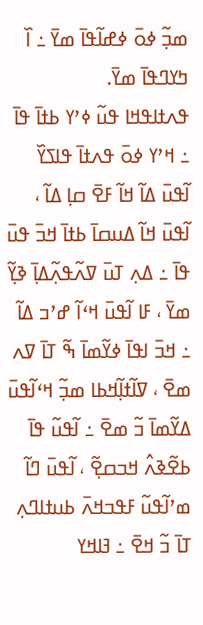ߘߏ߲߬ ߦߋ߫ ߦߝߊ߬ߟߊ߫ ߘߌ߫ ߸ ߊ߰ ߤߌߣߟߊ߫ ߘߌ߫.
ߟߍߙߊߟߞߊ ߟߎ߬ ߦߴߌ ߕߙߊ߫ ߟߊ߫ ߸ ߞߴߌ ߦߋ߫ ߟߍߙߊ߫ ߟߊߖߌ߰ ߊ߬ߟߎ߫ ߡߊ߬ ߞߊ߬ ߓߐ߫ ߛߊ߲ ߡߊ߬ ، ߊ߬ߟߎ߫ ߞߊ߬ ߡߎߛߊ߫ ߕߙߊ߫ ߞߏ߫ ߟߎ߫ ߟߊ߫ ߸ ߡߍ߲ ߠߎ߫ ߜߍ߬ߟߍ߲߬ߡߊ߲߫ ߢߌ߲߬ ߘߌ߫ ، ߓߊ ߊ߬ߟߎ߫ ߞߵߊ߬ ߝߴߏ ߡߊ߬ ߸ ߞߏ߫ ߊߟߊ߫ ߦߌ߬ߘߊ߫ ߒ߬ ߠߊ߫ ߜߍ ߘߐ߫ ، ߜߊ߬ߙߊ߲߬ߞߕߊ ߘߏ߲߬ ߞߵߊ߬ߟߎ߫ ߡߌ߬ߘߊ߫ ߏ߬ ߘߐ߫ ߸ ߊ߬ߟߎ߬ ߟߊ߫ ߕߐ߬ߢߍ߮ ߞߏߛߐ߲߬ ، ߊ߬ߟߎ߫ ߣߊ߬ ߘߴߊ߬ߟߎ߬ ߓߟߏߞߍ߫ ߕߎߙߊߣߍ߲ ߠߊ߫ ߏ߬ ߞߐ߫ ߸ ߔߊߞߌ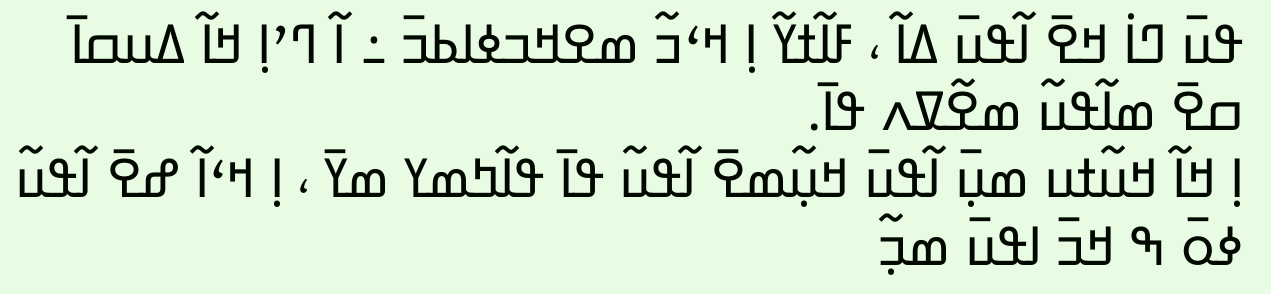ߟߎ߫ ߣߊ߭ ߞߐ߫ ߊ߬ߟߎ߫ ߡߊ߬ ، ߓߊ߬ߙߌ߬ ߊ߲ ߞߵߏ߬ ߘߐߞߏߦߊߕߏ߫ ߸ ߊ߬ ߣߴߊ߲ ߞߊ߬ ߡߎߛߊ߫ ߛߐ߫ ߘߊ߬ߟߎ߬ ߘߐ߬ߜߍ ߟߊ߫.
ߊ߲ ߞߊ߬ ߞߎ߬ߙߎ ߘߎ߲߫ ߊ߬ߟߎ߫ ߞߎ߲߬ߘߐ߫ ߊ߬ߟߎ߬ ߟߊ߫ ߟߊ߬ߤߘߌ ߘߌ߫ ، ߊ߲ ߞߵߊ߬ ߝߐ߫ ߊ߬ߟߎ߬ ߦߋ߫ ߒ ߞߏ߫ ߊߟߎ߫ ߘߏ߲߬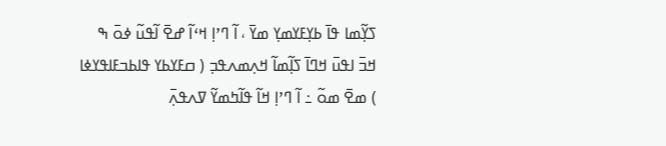ߖߌ߲߬ߘߊ ߟߊ߫ ߕߌ߲ߓߌߘߌ߲ ߘߌ߫ ، ߊ߬ ߣߴߊ߲ ߞߵߊ߬ ߝߐ߫ ߊ߬ߟߎ߬ ߦߋ߫ ߒ ߞߏ߫ ߊߟߎ߫ ߞߣߊ߫ ߖߊ߲߬ߘߊ߬ ߞߍ߲ߘߍߟߏ߲ ( ߛߓߌߕߌ ߟߊߕߏߓߊߟߌߦߊ ) ߘߐ߫ ߘߋ߬ ߸ ߊ߬ ߣߴߊ߲ ߞߊ߬ ߟߊ߬ߤߘߌ߬ ߜߍߟߍ߲߫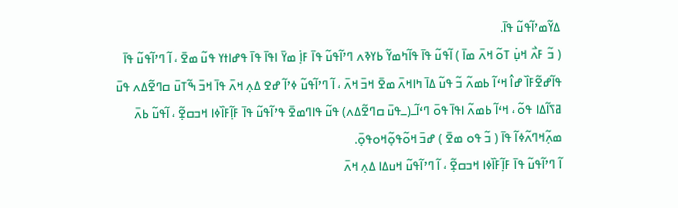ߡߌ߬ߘߴߊ߬ߟߎ߬ ߟߊ߫.
( ߏ߬ ߓߍ߯ ߞߎ߲߭ ߠߋ߬ ߞߍ߫ ߘߊ߫ ) ߊ߬ߟߎ߬ ߟߊ߫ ߟߊ߬ߤߘߌ߬ ߕߌߢߍ ߣߴߊ߬ߟߎ߬ ߟߊ߫ ߓߊ߲߭ ߘߌ߫ ߊߟߊ߫ ߟߊ߫ ߟߝߊߙߌ ߟߎ߬ ߘߐ߫ ، ߊ߬ ߣߴߊ߬ߟߎ߬ ߟߊ߫ ߟߊ߬ߝߐ߬ߓߊ߰ ߝߊ߮ ߞߵߊ߬ ߕߘߍ߬ ߏ߬ ߟߎ߬ ߡߊ߫ ߤߊߞߍ߫ ߘߐ߫ ߞߏ߫ ߞߍ߫ ، ߊ߬ ߣߴߊ߬ߟߎ߬ ߦߴߊ߬ ߝߐ ߡߍ߲ ߞߍ߫ ߟߊ߫ ߞߏ߫ ߒ߬ߠߎ߫ ߛߣߐ߬ߡߍ ߟߎ߫ ߥߖߊ߬ߡߊ ߟߋ߬ ، ߞߵߊ߬ ߕߘߍ߬ ߊߟߊ߫ ߟߋ߫ ߣߵߊ߬ߺ(ߺߟߎ߫ ߛߣߐ߬ߡߍ) ߟߎ߬ ߟߊߣߘߐ߫ ߟߴߊ߬ߟߎ߬ ߟߊ߫ ߓߊ߲߬ߓߊ߰ߦߊ ߞߏߛߐ߲߬ ، ߊ߬ߟߎ߬ ߕߍ߫ ߘߍ߲߬ߞߣߍ߬ߦߊ߬ ߟߊ߫ ( ߏ߬ ߟߋ ߘߐ߫ ) ߝߏ߫ ߞߋ߬ߟߋ߲߬ߞߋߟߋ߲߫.
ߊ߬ ߣߴߊ߬ߟߎ߬ ߟߊ߫ ߓߊ߲߬ߓߊ߰ߦߊ ߞߏߛߐ߲߬ ، ߊ߬ ߣߴߊ߬ߟߎ߬ ߞߎߡߊ ߡߍ߲ ߞߍ߫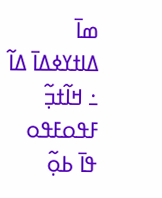ߘߊ߫ ߡߊߙߌߦߡߊ߫ ߡߊ߬ ߸ ߞߊ߬ߙߏ߲߬ ߓߟߋߓߟߋ ߟߊ߫ ߕߋ߲߬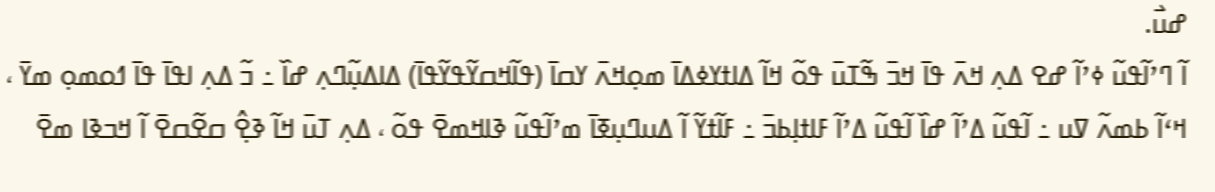ߝߎ߯.
ߊ߬ ߣߴߊ߬ߟߎ߬ ߦߴߊ߬ ߝߐ ߡߍ߲ ߞߍ߫ ߟߊ߫ ߞߏ߫ ߒ߬ߠߎ߫ ߟߋ߬ ߞߊ߬ ߡߊߙߌߦߡߊ߫ ߘߋ߲ߞߍ߫ ߌߛߊ߫ (ߟߊ߬ߞߛߌ߬ߟߌ߬ߟߊ߫) ߡߊߡߎ߲߬ߣߍ߲ ߝߊ߰ ߸ ߏ߬ ߡߍ߲ ߊߟߊ߫ ߟߊ߫ ߗߋߘߋ߲ ߘߌ߫ ، ߞߵߊ߬ ߕߘߍ߬ ߜߎ ߸ ߊ߬ߟߎ߬ ߡߴߊ߬ ߝߊ߰ ߊ߬ߟߎ߬ ߡߴߊ߬ ߓߊߙߊ߲ߕߏ߫ ߸ ߓߊ߬ߙߌ߬ ߊ߬ ߡߎߣߎ߲ߧߊ߫ ߘߴߊ߬ߟߎ߬ ߢߊߞߘߐ߫ ߟߋ߬ ، ߡߍ߲ ߠߎ߫ ߞߊ߬ ߢߐ߲߮ ߛߐ߬ߛߐ߫ ߊ߬ ߞߏߢߊ ߘߐ߫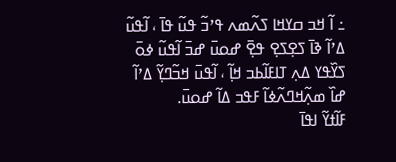߸ ߊ߬ ߞߏ ߛߌߞߊ ߖߍ߬ߘߍ ߟߴߏ߬ ߟߎ߬ ߟߊ߫ ، ߊ߬ߟߎ߬ ߡߴߊ߬ ߢߊ߫ ߖߐ߲ߖߐ߲ ߟߐ߲߫ ߝߋߎ߫ ߝߏ߫ ߊ߬ߟߎ߬ ߦߋ߫ ߖߌ߰ߟߌ ߡߍ߲ ߠߊߓߊ߬ߕߏ ߞߊ߲߬ ، ߊ߬ߟߎ߫ ߞߏ߬ߣߌ߲߬ ߡߴߊ߬ ߝߊ߰ ߘߍ߲߬ߞߣߍ߬ߦߊ߬ ߓߟߏ ߡߊ߬ ߝߋߎ߫.
ߓߊ߬ߙߌ߬ ߊߟߊ߫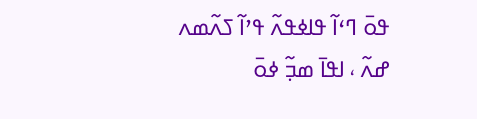ߟߋ߫ ߣߵߊ߬ ߟߊߦߟߍ߬ ߟߴߊ߬ ߖߍ߬ߘߍ ߝߍ߬ ، ߊߟߊ߫ ߘߏ߲߬ ߦߋ߫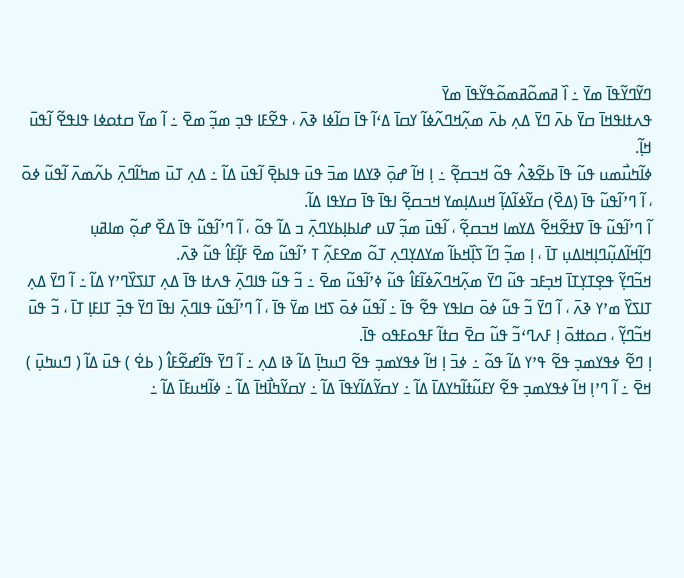ߣߌ߬ߣߌ߬ߟߊ߫ ߘߌ߫ ߸ ߊ߰ ߥߘߋ߬ߥߘߋ߬ߟߌ߬ߟߊ߫ ߘߌ߫
ߟߍߙߊߟߞߊ߫ ߛߌ߫ ߕߍ߫ ߣߌ߫ ߡߍ߲ ߕߍ߫ ߘߍ߲߬ߞߣߍ߬ߦߊ߬ ߌߛߊ߫ ߡߵߊ߬ ߟߊ߫ ߛߊ߬ߦߊ ߢߍ߫ ، ߟߐ߬ߓߊ ߟߏ߲ ߘߏ߲߬ ߘߐ߫ ߸ ߊ߬ ߘߌ߫ ߛߙߋߦߊ ߟߊߟߐ߬ ߊ߬ߟߎ߫ ߞߊ߲߬.
ߦߊ߬ߤߎ߯ߘߎ ߟߎ߬ ߟߊ߫ ߕߐ߬ߢߍ߮ ߟߋ߬ ߞߏߛߐ߲߬ ߸ ߊ߲ ߞߊ߬ ߝߋ߲߫ ߢߌߡߊ ߘߏ߫ ߟߎ߫ ߟߊߕߐ߲߫ ߊ߬ߟߎ߫ ߡߊ߬ ߸ ߡߍ߲ ߠߎ߫ ߘߤߊ߬ߣߍ߲߫ ߕߍ߬ߘߍ߫ ߊ߬ߟߎ߬ ߦߋ߫ ، ߊ߬ ߣߴߊ߬ߟߎ߬ ߟߊ߫ (ߡߐ߰) ߛߌ߬ߦߊ߬ߡߊ߲߬ ߞߎߡߊ߲ߘߌ ߞߏߛߐ߲߬ ߊߟߊ߫ ߟߊ߫ ߛߌߟߊ ߡߊ߬.
ߊ߬ ߣߴߊ߬ߟߎ߬ ߟߊ߫ ߜߙߐ߬ߞߐ߬ ߡߌߘߊ ߞߏߛߐ߲߬ ، ߊ߬ߟߎ߫ ߘߏ߲߬ ߜߎ ߝߊߕߊ߲ߕߌߣߍ߲߫ ߏ ߡߊ߬ ߟߋ߬ ، ߊ߬ ߣߴߊ߬ߟߎ߬ ߟߊ߫ ߡߐ߰ ߝߋ߲߬ ߘߊߥߎ߲ ߣߊ߲߬ߞߊ߬ߡߎ߲߬ߣߊ߲ߞߊߡߎ߲ ߠߊ߫ ، ߊ߲ ߘߏ߲߬ ߣߊ߬ ߖߊ߲߰ߞߕߊ߬ ߘߌߡߌ߲ߣߍ߲ ߠߋ߬ ߘߐߓߍ߲߬ ߠ ߴߊ߬ߟߎ߬ ߘߐ߫ ߓߊ߲߬ߓߊ߮ ߟߎ߬ ߢߍ߫.
ߞߏ߬ߣߌ߲߬ ߟߐ߲ߠߌ߲ߠߊ߫ ߞߏ߲ߓߏ ߟߎ߬ ߣߌ߫ ߘߍ߲߬ߞߣߍ߬ߦߊ߬ߓߊ߮ ߟߎ߬ ߦߴߊ߬ߟߎ߬ ߘߐ߫ ߸ ߏ߬ ߟߎ߬ ߟߊߣߍ߲߫ ߟߍߙߊ ߟߊ߫ ߡߍ߲ ߠߊߖߌ߰ߣߴߌ ߡߊ߬ ߸ ߊ߬ ߣߌ߫ ߡߍ߲ ߠߊߖߌ߰ ߘߴߌ ߢߍ߫ ، ߊ߬ ߣߌ߫ ߏ߬ ߟߎ߬ ߦߋ߫ ߛߊߟߌ ߟߐ߬ ߟߊ߫ ߸ ߊ߬ߟߎ߬ ߦߋ߫ ߖߞߊ ߘߌ߫ ߟߊ߫ ، ߊ߬ ߣߴߊ߬ߟߎ߬ ߟߊߣߍ߲߫ ߊߟߊ߫ ߣߌ߫ ߟߏ߲߫ ߠߊߓߊ߲ ߠߊ߫ ، ߏ߬ ߟߎ߫ ߞߏ߬ߣߌ߲߬ ، ߛߋߚߋ߫ ߊ߲ ߓߍߣߵߏ߬ ߟߎ߬ ߛߐ߫ ߛߙߊ߬ ߓߟߋߓߟߋ ߟߊ߫.
ߊ߲ ߣߐ߬ ߦߟߌߘߏ߲ ߟߐ߬ ߟߴߌ ߡߊ߬ ߟߋ߬ ߸ ߦߏ߫ ߊ߲ ߞߊ߬ ߦߟߌߘߏ߲ ߟߐ߬ ߣߎߤߊ߲߫ ߡߊ߬ ߢߊ ߡߍ߲ ߸ ߊ߬ ߣߌ߫ ߟߊ߬ߝߐ߬ߓߊ߮ ( ߕߐ߭ ) ߟߎ߫ ߡߊ߬ ( ߣߎߤߎ߲߫ ) ߞߐ߫ ߸ ߊ߬ ߣߴߊ߲ ߞߊ߬ ߦߟߌߘߏ߲ ߟߐ߬ ߌߓߎ߬ߙߊ߬ߤߌߡߊ߫ ߡߊ߬ ߸ ߌߛߌ߬ߡߊ߬ߌߟߊ߫ ߡߊ߬ ߸ ߌߛߌ߬ߤߊ߯ߞߊ߫ ߡߊ߬ ߸ ߦߊ߬ߞߎߓߊ߫ ߡߊ߬ ߸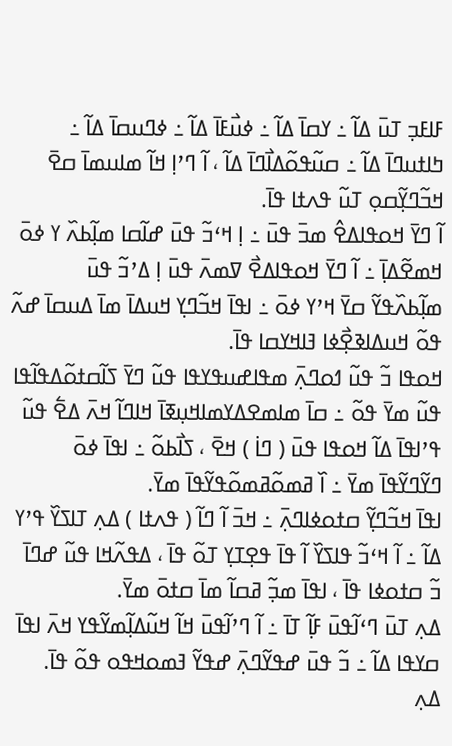ߓߊߓߏ߲ ߠߎ߫ ߡߊ߬ ߸ ߌߛߊ߫ ߡߊ߬ ߸ ߦߎ߯ߓߊ߫ ߡߊ߬ ߸ ߦߣߎߛߊ߫ ߡߊ߬ ߸ ߤߊߙߎߣߊ߫ ߡߊ߬ ߸ ߛߎ߬ߟߋ߬ߡߊ߯ߣߊ߫ ߡߊ߬ ، ߊ߬ ߣߴߊ߲ ߞߊ߬ ߘߊߎߘߊ߫ ߛߐ߫ ߞߏ߬ߣߌ߲߬ߛߋ߲ ߠߎ߬ ߟߍߙߊ ߟߊ߫.
ߊ߬ ߣߌ߫ ߞߋߟߊߡߐ߮ ߘߏ߫ ߟߎ߫ ߸ ߊ߲ ߞߵߏ߬ ߟߎ߫ ߝߊ߬ߛߊ ߘߊ߲߬ߕߍ߰ ߌ ߦߋ߫ ߞߘߐ߬ߡߊ߲߫ ߸ ߊ߬ ߣߌ߫ ߞߋߟߊߡߐ߯ ߜߘߍ߫ ߟߎ߫ ߊ߲ ߡߴߏ߬ ߟߎ߫ ߘߊ߲߬ߕߍ߰ߟߌ߬ ߛߌ߫ ߞߴߌ ߦߋ߫ ߸ ߊߟߊ߫ ߞߏ߬ߣߌ߲ ߞߎߡߊ߫ ߘߊ߫ ߡߎߛߊ߫ ߝߍ߬ ߟߋ߬ ߞߎߡߊߢߐ߲߯ߦߊ ߔߊߞߌߛߊ ߟߊ߫.
ߞߋߟߊ ߏ߬ ߟߎ߬ ߗߋߣߍ߲߫ ߘߟߊߝߎߟߌߟߊ ߟߎ߬ ߣߌ߫ ߖߊ߬ߛߙߋ߬ߡߟߊ߬ߟߊ ߟߎ߬ ߘߌ߫ ߟߋ߬ ߸ ߛߊ߫ ߘߊߘߐߡߌߘߊߞߎ߲ߧߊ߫ ߞߊߣߊ߬ ߞߍ߫ ߡߐ߱ ߟߎ߬ ߟߴߊߟߊ߫ ߡߊ߬ ߞߋߟߊ ߟߎ߫ ( ߣߊ߭ ) ߞߐ߫ ، ߖߊ߯ߕߋ߬ ߸ ߊߟߊ߫ ߦߋ߫ ߣߌ߬ߣߌ߬ߟߊ߫ ߘߌ߫ ߸ ߊ߰ ߥߘߋ߬ߥߘߋ߬ߟߌ߬ߟߊ߫ ߘߌ߫.
ߊߟߊ߫ ߞߏ߬ߣߌ߲߬ ߛߙߋߦߊߣߍ߲߫ ߸ ߞߏ߫ ߊ߬ ߣߊ߬ ( ߟߍߙߊ ) ߡߍ߲ ߠߊߖߌ߰ ߟߴߌ ߡߊ߬ ߸ ߊ߬ ߞߵߏ߬ ߟߊߖߌ߰ ߊ߬ ߟߊ߫ ߟߐ߲ߠߌ߲ ߠߋ߬ ߟߊ߫ ، ߡߟߍ߬ߞߊ ߟߎ߬ ߝߣߊ߫ ߏ߬ ߛߙߋߦߊ ߟߊ߫ ، ߊߟߊ߫ ߘߏ߲߬ ߥߛߊ߬ ߘߊ߫ ߛߙߋ߫ ߘߌ߫.
ߡߍ߲ ߠߎ߫ ߣߵߊ߬ߟߎ߫ ߓߊ߲߬ ߠߊ߫ ߸ ߊ߬ ߣߴߊ߬ߟߎ߫ ߞߊ߬ ߞߎ߬ߡߊ߲߬ߘߌ߬ߟߌ ߞߍ߫ ߊߟߊ߫ ߛߌߟߊ ߡߊ߬ ߸ ߏ߬ ߟߎ߫ ߝߟߌ߬ߣߍ߲߫ ߝߟߌ߬ ߔߘߋߞߟߋ ߟߋ߬ ߟߊ߫.
ߡߍ߲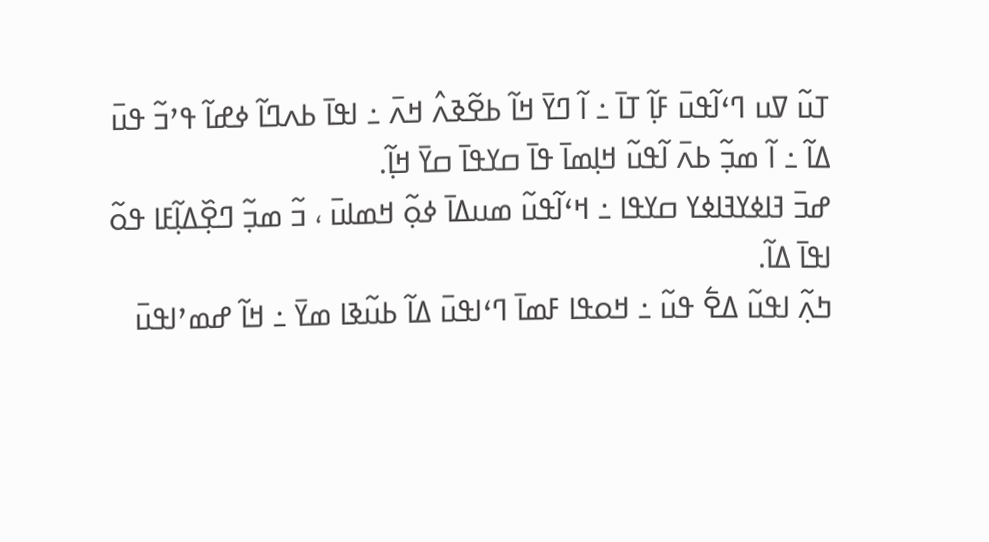ߠߎ߬ ߜߎ ߣߵߊ߬ߟߎ߫ ߓߊ߲߬ ߠߊ߫ ߸ ߊ߬ ߣߌ߫ ߞߊ߬ ߕߐ߬ߢߍ߮ ߞߍ߫ ߸ ߊߟߊ߫ ߕߍߣߊ߬ ߦߝߊ߬ ߟߴߏ߬ ߟߎ߫ ߡߊ߬ ߸ ߊ߬ ߘߏ߲߬ ߕߍ߫ ߊ߬ߟߎ߬ ߞߊ߲ߘߊ߫ ߟߊ߫ ߛߌߟߊ߫ ߛߌ߫ ߞߊ߲߬.
ߝߏ߫ ߔߊߦߌߔߊߦߌ ߛߌߟߊ ߸ ߞߵߊ߬ߟߎ߬ ߘߎߡߊ߫ ߦߋ߲߬ ߞߘߊߎ߫ ، ߏ߬ ߘߏ߲߬ ߣߐ߲߰ߡߊ߲߬ߓߊ ߟߋ߬ ߊߟߊ߫ ߡߊ߬.
ߤߍ߲߬ ߊߟߎ߬ ߡߐ߱ ߟߎ߬ ߸ ߞߋߟߊ ߓߘߊ߫ ߣߵߊߟߎ߫ ߡߊ߬ ߕߎ߬ߢߊ ߘߌ߫ ߸ ߞߊ߬ ߝߘߴߊߟߎ߫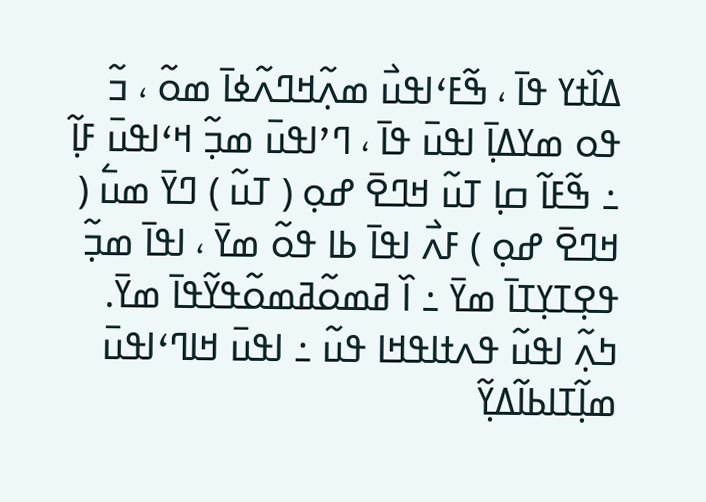ߡߊ߰ߙߌ ߟߊ߫ ، ߒ߬ߓߵߊߟߎ߯ ߘߍ߲߬ߞߣߍ߬ߦߊ߫ ߘߋ߬ ، ߏ߬ ߟߋ ߘߌߡߊ߲߫ ߊߟߎ߫ ߟߊ߫ ، ߣߴߊߟߎ߫ ߘߏ߲߬ ߞߵߊߟߎ߫ ߓߊ߲߬ ߸ ߒ߬ߓߊ߬ ߛߊ߲ ߠߎ߬ ߞߣߐ߫ ߝߋ߲ ( ߠߎ߬ ) ߣߌ߫ ߘߎ߱ ( ߞߣߐ߫ ߝߋ߲ ) ߓߍ߯ ߊߟߊ߫ ߕߊ ߟߋ߬ ߘߌ߫ ، ߊߟߊ߫ ߘߏ߲߬ ߟߐ߲ߠߌ߲ߠߊ߫ ߘߌ߫ ߸ ߊ߰ ߥߘߋ߬ߥߘߋ߬ߟߌ߬ߟߊ߫ ߘߌ߫.
ߤߍ߲߬ ߊߟߎ߬ ߟߍߙߊߟߞߊ ߟߎ߬ ߸ ߊߟߎ߫ ߞߊߣߵߊߟߎ߫ ߘߊ߲߬ߠߊߕߊ߬ߡߌ߲߬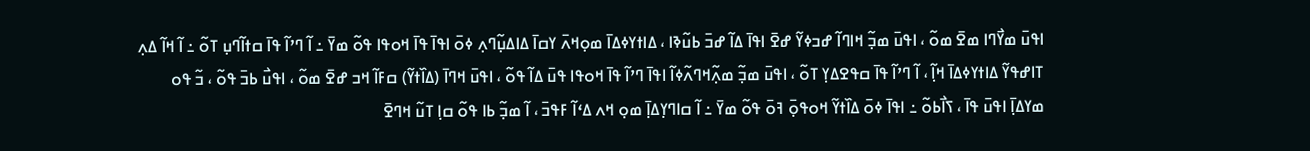ߊߟߎ߫ ߘߌ߯ߣߊ ߘߐ߫ ߘߋ߬ ، ߊߟߎ߫ ߘߏ߲߬ ߞߊߣߊ߬ ߝߏߦߌ߬ ߝߐ߫ ߊߟߊ߫ ߡߊ߬ ߝߏ߫ ߕߎ߬ߢߊ ، ߡߊߙߌߦߡߊ߫ ߘߋ߲ߞߍ߫ ߌߛߊ߫ ߡߊߡߎ߲߬ߣߍ߲ ߦߋ߫ ߊߟߊ߫ ߟߊ߫ ߞߋߟߊ ߟߋ߬ ߘߌ߫ ߸ ߊ߬ ߣߴߊ߬ ߟߊ߫ ߛߙߊ߬ߣߎ߲ ߠߋ߬ ߸ ߊ߬ ߞߊ߬ ߡߍ߲ ߠߊߝߟߌ߬ ߡߊߙߌߦߡߊ߫ ߞߊ߲߬ ، ߊ߬ ߣߴߊ߬ ߟߊ߫ ߛߟߐߡߌ߲ ߠߋ߬ ، ߊߟߎ߫ ߘߏ߲߬ ߘߍ߲߬ߞߣߍ߬ߦߊ߬ ߊߟߊ߫ ߣߴߊ߬ ߟߊ߫ ߞߋߟߊ ߟߎ߫ ߡߊ߬ ߟߋ߬ ، ߊߟߎ߫ ߞߣߊ߫ (ߡߊ߰ߙߌ߬) ߛߓߊ߬ ߞߏ ߝߐ߫ ߘߋ߬ ، ߊߟߎ߯ ߕߏ߫ ߟߋ߬ ، ߏ߬ ߟߋ ߘߌߡߊ߲߫ ߊߟߎ߫ ߟߊ߫ ، ߖߊ߯ߕߋ߬ ߸ ߊߟߊ߫ ߦߋ߫ ߡߊ߰ߙߌ߬ ߞߋߟߋ߲߫ ߔߋ߫ ߟߋ߬ ߘߌ߫ ߸ ߊ߬ ߛߊߣߌ߲ߡߊ߲߫ ߘߋ߲ ߞߍ ߡߵߊ߬ ߓߟߏ߫ ، ߊ߬ ߘߏ߲߬ ߕߊ ߟߋ߬ ߛߊ߲ ߠߎ߬ ߞߣߐ߫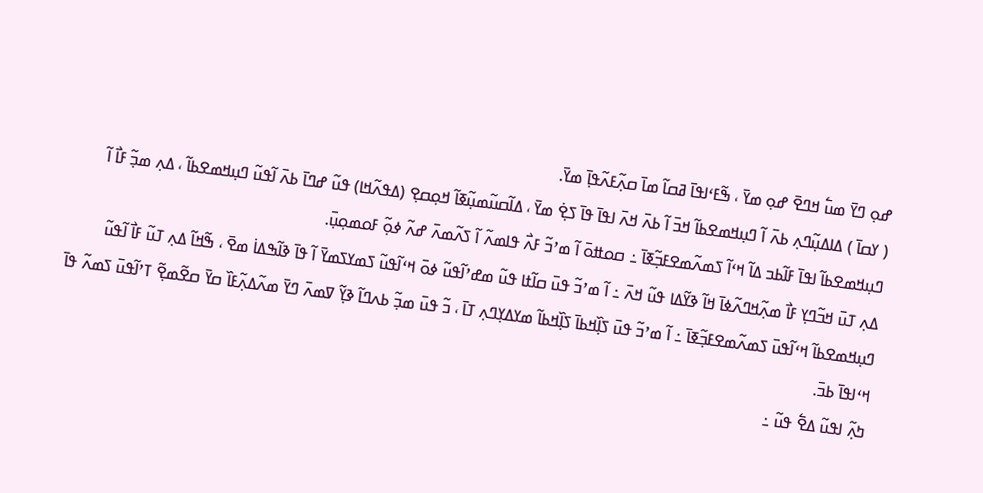ߝߋ߲ ߣߌ߫ ߘߎ߱ ߞߣߐ߫ ߝߋ߲ ߘߌ߫ ، ߒ߬ߓߵߊߟߊ߫ ߥߛߊ߬ ߘߊ߫ ߛߍ߲߬ߓߍ߬ߟߊ߲߫ ߘߌ߫.
( ߌߛߊ߫ ) ߡߊߡߎ߲߬ߣߍ߲ ߕߍ߫ ߊ߬ ߣߎ߲ߞߘߐߕߊ߬ ߞߏ߫ ߊ߬ ߕߍ߫ ߞߍ߫ ߊߟߊ߫ ߟߊ߫ ߖߐ߲߭ ߘߌ߫ ، ߡߊ߬ߛߎ߬ߘߎ߲߬ߧߊ߬ ߞߋ߲ߛߐ߲ (ߡߟߍ߬ߞߊ) ߟߎ߬ ߝߣߊ߫ ߕߍ߫ ߊ߬ߟߎ߬ ߣߎ߲ߞߘߐߕߊ߬ ، ߡߍ߲ ߘߏ߲߬ ߓߊ߯ ߊ߬ ߣߎ߲ߞߘߐߕߊ߬ ߊߟߊ߫ ߓߊ߬ߕߏ ߡߊ߬ ߞߵߊ߬ ߖߘߍ߬ߘߐߓߏ߲߬ߧߊ߫ ߸ ߛߋߚߋ߫ ߊ߬ ߘߴߏ߬ ߓߍ߯ ߟߊߘߍ߬ ߊ߬ ߖߍ߬ߘߍ߫ ߝߍ߬ ߦߋ߲߬ ߓߋߘߋ߲ߎ߲߫.
ߡߍ߲ ߠߎ߫ ߞߏ߬ߣߌ߲ ߓߊ߯ ߘߍ߲߬ߞߣߍ߬ߦߊ߫ ߞߊ߬ ߢߌ߬ߡߊ ߟߎ߬ ߞߍ߫ ߸ ߊ߬ ߘߴߏ߬ ߟߎ߫ ߛߊ߬ߙߊ ߟߎ߬ ߘߝߴߊ߬ߟߎ߬ ߦߋ߫ ߞߵߊ߬ߟߎ߬ ߖߘߌߖߘߌ߫ ߊ߬ ߟߊ߫ ߢߊ߬ߒߡߊ߭ ߘߐ߫ ، ߒ߬ߞߊ߬ ߡߍ߲ ߠߎ߬ ߓߊ߯ ߊ߬ߟߎ߬ ߣߎ߲ߞߘߐߕߊ߬ ߞߵߊ߬ߟߎ߫ ߖߘߍ߬ߘߐߓߏ߲߬ߧߊ߫ ߸ ߊ߬ ߘߴߏ߬ ߟߎ߫ ߖߊ߲߰ߞߕߊ߫ ߖߊ߲߰ߞߕߊ߬ ߘߌߡߌ߲ߣߍ߲ ߠߊ߫ ، ߏ߬ ߟߎ߫ ߘߏ߲߬ ߕߍߣߊ߬ ߢߌ߲߬ ߜߘߍ߫ ߣߌ߫ ߘߍ߬ߡߍ߲߬ߓߊ߰ ߛߌ߫ ߛߐ߬ߘߐ߲߬ ߠߴߊ߬ߟߎ߫ ߖߘߍ߬ ߟߊ߫ ߞߵߊߟߊ߫ ߕߏ߫.
ߤߍ߲߬ ߊߟߎ߬ ߡߐ߱ ߟߎ߬ ߸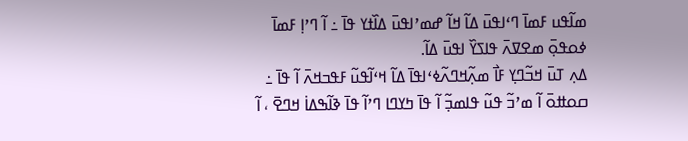ߘߊ߬ߟߎ ߓߘߊ߫ ߣߵߊߟߎ߫ ߡߊ߬ ߞߊ߬ ߝߘߴߊߟߎ߫ ߡߊ߰ߙߌ ߟߊ߫ ߸ ߊ߬ ߣߴߊ߲ ߓߘߊ߫ ߦߋߟߋ߲߫ ߘߐߜߍ߫ ߟߊߖߌ߰ ߊߟߎ߫ ߡߊ߬.
ߡߍ߲ ߠߎ߫ ߞߏ߬ߣߌ߲ ߓߊ߯ ߘߍ߲߬ߞߣߍ߬ߦߵߊߟߊ߫ ߡߊ߬ ߞߵߊ߬ߟߎ߬ ߓߟߏߞߍ߫ ߊ߬ ߟߊ߫ ߸ ߛߋߚߋ߫ ߊ߬ ߘߴߏ߬ ߟߎ߬ ߟߊߘߏ߲߬ ߊ߬ ߟߊ߫ ߤߌߣߊ ߣߴߊ߬ ߟߊ߫ ߢߊ߬ߒߡߊ߭ ߞߣߐ߫ ، ߊ߬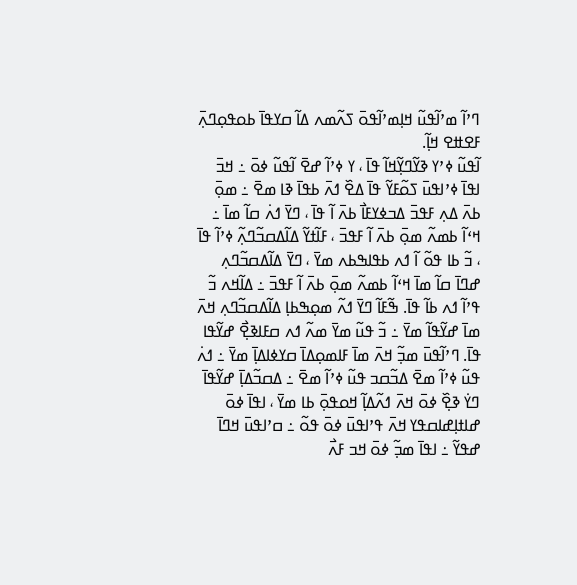ߣߴߊ߬ ߘߴߊ߬ߟߎ߬ ߞߊ߲ߘߴߊ߬ߟߋ߫ ߖߍ߬ߘߍ ߡߊ߬ ߛߌߟߊ߫ ߕߋߟߋ߲ߣߍ߲߫ ߓߐߚߐ ߞߊ߲߬.
ߊ߬ߟߎ߬ ߦߴߌ ߢߌ߬ߣߌ߲߬ߞߊ߬ ߟߊ߫ ، ߌ ߦߴߊ߬ ߝߐ߫ ߊ߬ߟߎ߬ ߦߋ߫ ߸ ߞߏ߫ ߊߟߊ߫ ߦߴߊߟߎ߫ ߖߋ߬ߓߌ߬ ߟߊ߫ ߡߐ߰ ߗߍ߫ ߕߟߊ߫ ߢߊ ߘߐ߫ ߸ ߘߋ߲߫ ߕߍ߫ ߡߍ߲ ߓߟߏ߫ ߡߏߦߌߓߊ߯ ߕߍ߫ ߊ߬ ߟߊ߫ ، ߣߌ߫ ߗߍ߭ ߛߊ߬ ߘߊ߫ ߸ ߞߵߊ߬ ߕߘߍ߬ ߘߋ߲߫ ߕߍ߫ ߊ߬ ߓߟߏ߫ ، ߓߊ߬ߙߌ߬ ߡߊ߬ߡߛߏ߬ߣߍ߲߬ ߦߴߊ߬ ߟߊ߫ ، ߏ߬ ߕߊ ߟߋ߬ ߊ߬ ߗߍ ߕߟߊߒߕߍ ߘߌ߫ ، ߣߌ߫ ߡߊ߬ߡߛߏ߬ߣߍ߲ ߝߣߊ߫ ߛߊ߬ ߘߊ߫ ߞߵߊ߬ ߕߘߍ߬ ߘߋ߲߫ ߕߍ߫ ߊ߬ ߓߟߏ߫ ߸ ߡߊ߬ߞߍ ߏ߬ ߟߴߊ߬ ߗߍ ߕߊ߬ ߟߊ߫. ߒ߬ߓߊ߬ ߣߌ߫ ߗߍ߬ ߘߋ߲ߒߕߊ߲ ߡߊ߬ߡߛߏ߬ߣߍ߲ ߞߍ߫ ߘߊ߫ ߝߌ߬ߟߊ߬ ߘߌ߫ ߸ ߏ߬ ߟߎ߬ ߘߌ߫ ߘߍ߬ ߗߍ ߛߓߊߢߐ߲߯ ߝߌ߬ߟߊ ߟߊ߫. ߣߴߊ߬ߟߎ߫ ߘߏ߲߬ ߞߍ߫ ߘߊ߫ ߓߊߘߋ߲ߡߊ߫ ߛߌߦߊߡߊ߲߫ ߘߌ߫ ߸ ߗߍ߭ ߟߎ߬ ߦߴߊ߬ ߘߐ߫ ߡߏ߬ߛߏ ߟߎ߬ ߦߴߊ߬ ߘߐ߫ ߸ ߡߛߏ߬ߡߊ߲߫ ߝߌ߬ߟߊ߫ ߣߌ߭ ߢߐ߲߰ ߦߋ߫ ߞߍ߫ ߗߍ߬ߡߊ߲߬ ߞߋߟߋ߲߫ ߕߊ ߘߌ߫ ، ߊߟߊ߫ ߦߋ߫ ߝߊߙߊ߲ߝߊߛߟߌ ߞߍ߫ ߟߴߊߟߎ߫ ߦߋ߫ ߟߋ߬ ߸ ߛߴߊߟߎ߫ ߞߣߊ߫ ߝߟߌ߬ ߸ ߊߟߊ߫ ߘߏ߲߬ ߦߋ߫ ߞߏ ߓߍ߯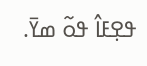ߟߐ߲ߓߊ߮ ߟߋ߬ ߘߌ߫.